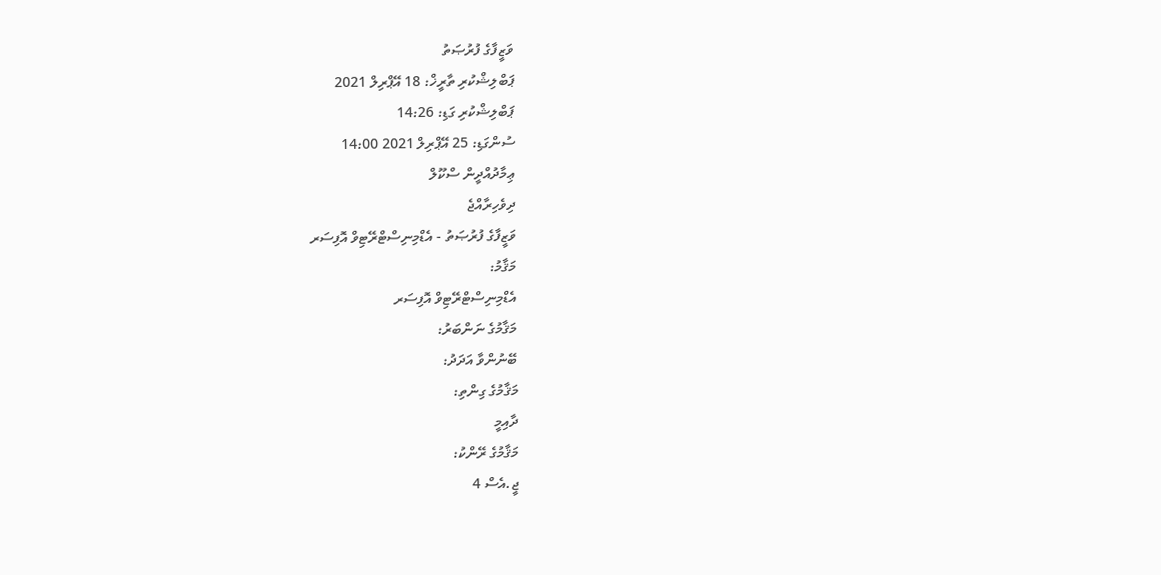ވަޒީފާގެ ފުރުޞަތު
ޕަބްލިޝްކުރި ތާރީޚް: 18 އޭޕްރިލް 2021
ޕަބްލިޝްކުރި ގަޑި: 14:26
ސުންގަޑި: 25 އޭޕްރިލް 2021 14:00
ޢިމާދުއްދީން ސްކޫލް
ދިވެހިރާއްޖެ
ވަޒީފާގެ ފުރުޞަތު - އެޑްމިނިސްޓްރޭޓިވް އޮފިސަރ
މަޤާމު:
އެޑްމިނިސްޓްރޭޓިވް އޮފިސަރ
މަޤާމުގެ ނަންބަރު:
ބޭނުންވާ އަދަދު:
މަޤާމުގެ ގިންތި:
ދާއިމީ
މަޤާމުގެ ރޭންކު:
ޖީ.އެސް 4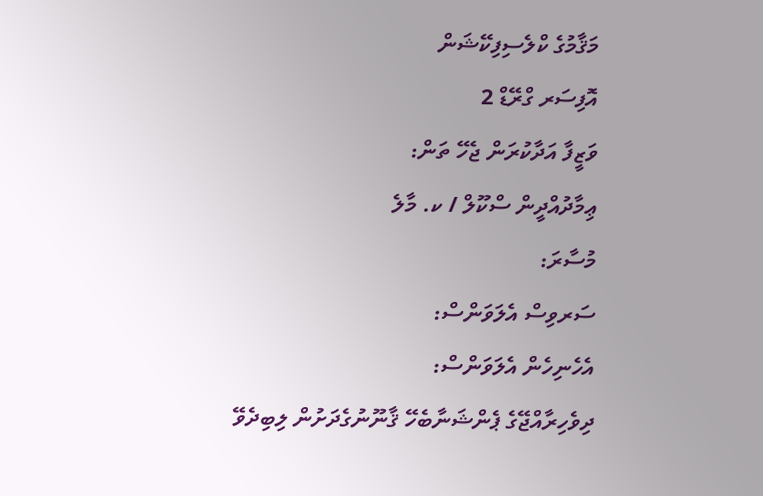މަޤާމުގެ ކްލެސިފިކޭޝަން
އޮފިސަރ ގްރޭޑް 2
ވަޒީފާ އަދާކުރަން ޖެހޭ ތަން:
ޢިމާދުއްދީން ސްކޫލް / ކ. މާލެ
މުސާރަ:
ސަރވިސް އެލަވަންސް:
އެހެނިހެން އެލަވަންސް:
ދިވެހިރާއްޖޭގެ ޕެންޝަނާބެހޭ ޤާނޫނުގެދަށުން ލިބިދެވޭ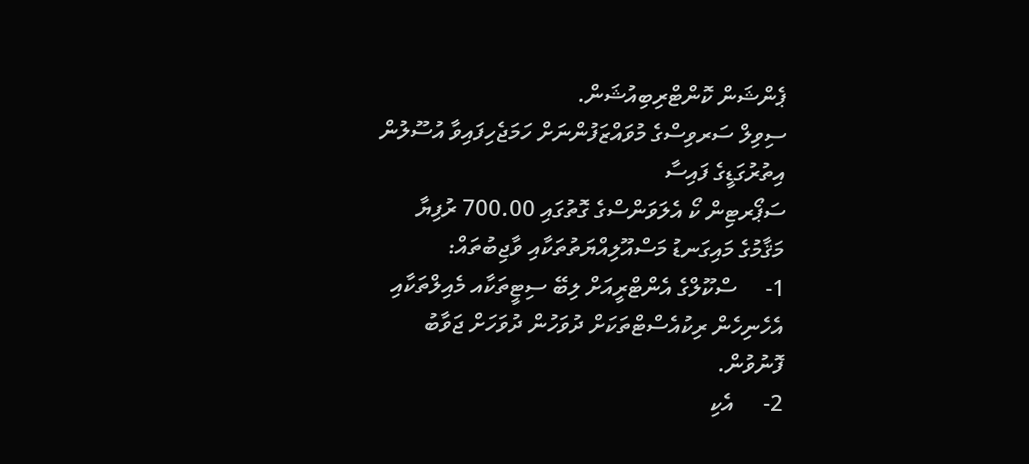ޕެންޝަން ކޮންޓްރިބިއުޝަން.
ސިވިލް ސަރވިސްގެ މުވައްޒަފުންނަށް ހަމަޖެހިފައިވާ އުސޫލުން އިތުރުގަޑީގެ ފައިސާ
ސަޕޯރޓިން ކޯ އެލަވަންސްގެ ގޮތުގައި 700.00 ރުފިޔާ
މަޤާމުގެ މައިގަނޑު މަސްއޫލިއްޔަތުތަކާއި ވާޖިބުތައް:
1-     ސްކޫލްގެ އެންޓްރީއަށް ލިބޭ ސިޓީތަކާއ މެއިލްތަކާއި އެހެނިހެން ރިކުއެސްޓްތަކަށް ދުވަހުން ދުވަހަށް ޖަވާބު ފޮނުވުން.
2-     އެކި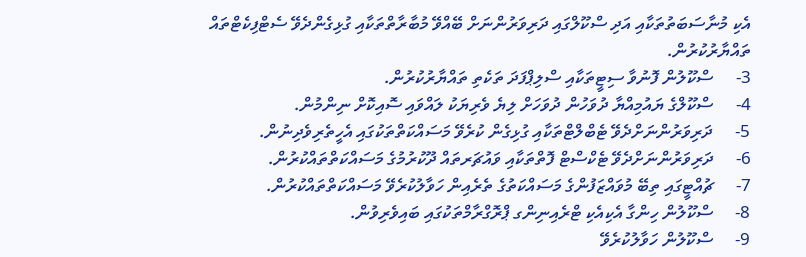އެކި މުނާސަބަތުތަކާއި އަދި ސްކޫލްގައި ދަރިވަރުންނަށް ބޭއްވޭ މުބާރާތްތަކާއި ގުޅިގެންދެވޭ ސެޓްފިކެޓްތައް ތައްޔާރުކުރުން.
3-     ސްކޫލުން ފޮނުވާ ސިޓީތަކާއި ސްލިޕްފަދަ ތަކެތި ތައްޔާރުކުރުން.
4-     ސްކޫލްގެ ޔައުމިއްޔާ ދުވަހުން ދުވަހަށް ލިޔެ ވެރިޔަކު ލައްވައި ސޮއިކޮށް ނިންމުން.
5-     ދަރިވަރުންނަށްދެވޭ ޓެބްލްޓްތަކާއި ގުޅިގެން ކުރެވޭ މަސައްކަތްތަކުގައި އެހީތެރިވެދިނުން.
6-     ދަރިވަރުންނަށްދެވޭ ޓެކްސްޓް ފޮތްތަކާއި ވައުޗަރތައް ދޫކުރުމުގެ މަސައްކަތްތައްކުރުން.
7-     ޗުއްޓީގައި ތިބޭ މުވައްޒަފުންގެ މަސައްކަތުގެ ތެރެއިން ހަވާލުކުރެވޭ މަސައްކަތްތައްކުރުން.
8-     ސްކޫލުން ހިންގާ އެކިއެކި ޓްރެއިނިންގ ޕްރޮގްރާމްތަކުގައި ބައިވެރިވުން.
9-     ސްކޫލުން ހަވާލުކުރެވޭ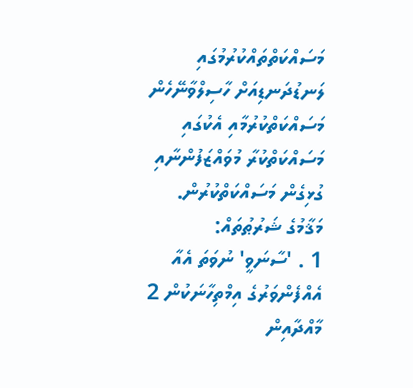މަސައްކަތްތައްކުރުމުގައި ލަނޑުދަނޑިއަށް ހާސިލްވާނޭހެން މަސައްކަތްކުރުމާއި އެކުގައި މަސައްކަތްކުރާ މުވައްޒަފުންނާއި ގުޅިގެން މަސައްކަތްކުރުން.
މަޤާމުގެ ޝަރުޠުތައް:
1 . 'ސާނަވީ' ނުވަތަ އެއާ އެއްފެންވަރުގެ އިމްތިހާނަކުން 2 މާއްދާއިން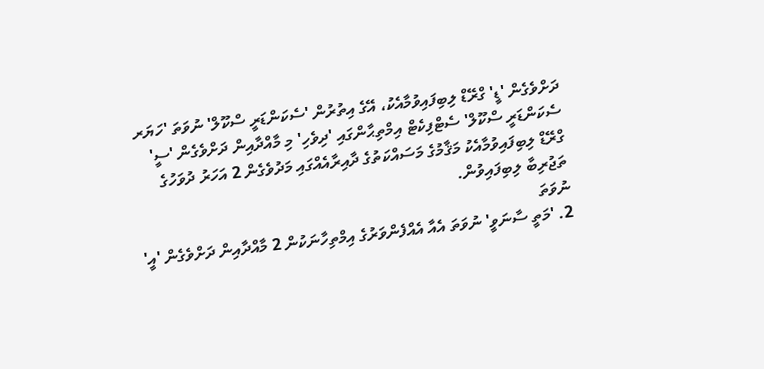ދަށްވެގެން 'ޑީ' ގްރޭޑް ލިބިފައިވުމާއެކު، އޭގެ އިތުރުން 'ސެކަންޑަރީ ސްކޫލް' ނުވަތަ 'ހަޔަރ ސެކަންޑަރީ ސްކޫލް' ސެޓްފިކެޓް އިމްތިޙާންގައި 'ދިވެހި' މި މާއްދާއިން ދަށްވެގެން 'ސީ' ގްރޭޑް ލިބިފައިވުމާއެކު މަޤާމުގެ މަސައްކަތުގެ ދާއިރާއެއްގައި މަދުވެގެން 2 އަހަރު ދުވަހުގެ ތަޖުރިބާ ލިބިފައިވުން.
ނުވަތަ
2. 'މަތީ ސާނަވީ' ނުވަތަ އެއާ އެއްފެންވަރުގެ އިމްތިހާނަކުން 2 މާއްދާއިން ދަށްވެގެން 'އީ'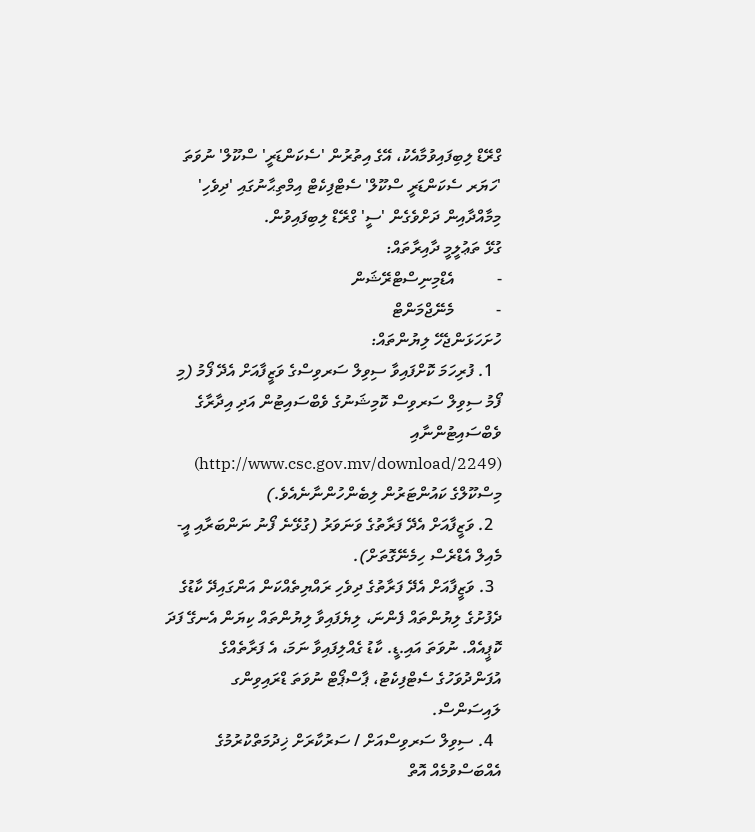ގްރޭޑް ލިބިފައިވުމާއެކު، އޭގެ އިތުރުން 'ސެކަންޑަރީ' ސްކޫލް' ނުވަތަ 'ހަޔަރ ސެކަންޑަރީ ސްކޫލް' ސެޓްފިކެޓް އިމްތިޙާނުގައި 'ދިވެހި' މިމާއްދާއިން ދަށްވެގެން 'ސީ' ގްރޭޑް ލިބިފައިވުން.
ގުޅޭ ތަޢުލީމީ ދާއިރާތައް:
-          އެޑްމިނިސްޓްރޭޝަން
-          މެނޭޖްމަންޓް
ހުށަހަޅަންޖެހޭ ލިޔުންތައް:
  1. ފުރިހަމަ ކޮށްފައިވާ ސިވިލް ސަރވިސްގެ ވަޒީފާއަށް އެދޭ ފޯމު (މި ފޯމު ސިވިލް ސަރވިސް ކޮމިޝަނުގެ ވެބްސައިޓުން އަދި އިދާރާގެ ވެބްސައިޓުންނާއި (http://www.csc.gov.mv/download/2249) މިސްކޫލްގެ ކައުންޓަރުން ލިބެންހުންނާނެއެވެ.)
  2. ވަޒީފާއަށް އެދޭ ފަރާތުގެ ވަނަވަރު (ގުޅޭނެ ފޯނު ނަންބަރާއި އީ-މެއިލް އެޑްރެސް ހިމެނޭގޮތަށް).
  3. ވަޒީފާއަށް އެދޭ ފަރާތުގެ ދިވެހި ރައްޔިތެއްކަން އަންގައިދޭ ކާޑުގެ ދެފުށުގެ ލިޔުންތައް ފެންނަ، ލިޔެފައިވާ ލިޔުންތައް ކިޔަން އެނގޭ ފަދަ ކޮޕީއެއް. ނުވަތަ އައި.ޑީ. ކާޑު ގެއްލިފައިވާ ނަމަ، އެ ފަރާތެއްގެ އުފަންދުވަހުގެ ސެޓްފިކެޓު، ޕާސްޕޯޓް ނުވަތަ ޑްރައިވިންގ ލައިސަންސް.
  4. ސިވިލް ސަރވިސްއަށް / ސަރުކާރަށް ޚިދުމަތްކުރުމުގެ އެއްބަސްވުމެއް އޮތް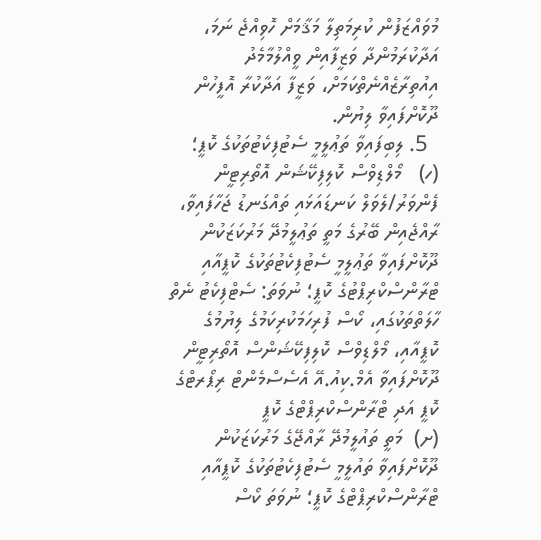މުވައްޒަފުން ކުރިމަތިލާ މަޤާމަށް ހޮވިއްޖެ ނަމަ، އަދާކުރަމުންދާ ވަޒީފާއިން ވީއްލުމާމެދު އިއުތިރާޒެއްނެތްކަމަށް، ވަޒީފާ އަދާކުރާ އޮފީހުން ދޫކޮށްފައިވާ ލިޔުން.
  5. ލިބިފައިވާ ތަޢުލީމީ ސެޓުފިކެޓުތަކުގެ ކޮޕީ؛
(ހ)   މޯލްޑިވްސް ކޮލިފިކޭޝަން އޮތޯރިޓީން ފެންވަރު/ލެވަލް ކަނޑައަޅައި ތައްގަނޑު ޖަހާފައިވާ، ރާއްޖެއިން ބޭރުގެ މަތީ ތަޢުލީމުދޭ މަރުކަޒަކުން ދޫކޮށްފައިވާ ތަޢުލީމީ ސެޓުފިކެޓުތަކުގެ ކޮޕީއާއި ޓްރާންސްކްރިޕްޓުގެ ކޮޕީ؛ ނުވަތަ: ސެޓްފިކެޓު ނެތް ހާލަތްތަކުގައި، ކޯސް ފުރިހަމަކުރިކަމުގެ ލިޔުމުގެ ކޮޕީއާއި، މޯލްޑިވްސް ކޮލިފިކޭޝަންސް އޮތޯރިޓީން ދޫކޮށްފައިވާ އެމް.ކިއު.އޭ އެސެސްމެންޓް ރިޕޯރޓްގެ ކޮޕީ އަދި ޓްރާންސްކްރިޕްޓްގެ ކޮޕީ
(ށ)  މަތީ ތައުލީމުދޭ ރާއްޖޭގެ މަރުކަޒަކުން ދޫކޮށްފައިވާ ތައުލީމީ ސެޓުފިކެޓުތަކުގެ ކޮޕީއާއި ޓްރާންސްކްރިޕްޓްގެ ކޮޕީ؛ ނުވަތަ ކޯސް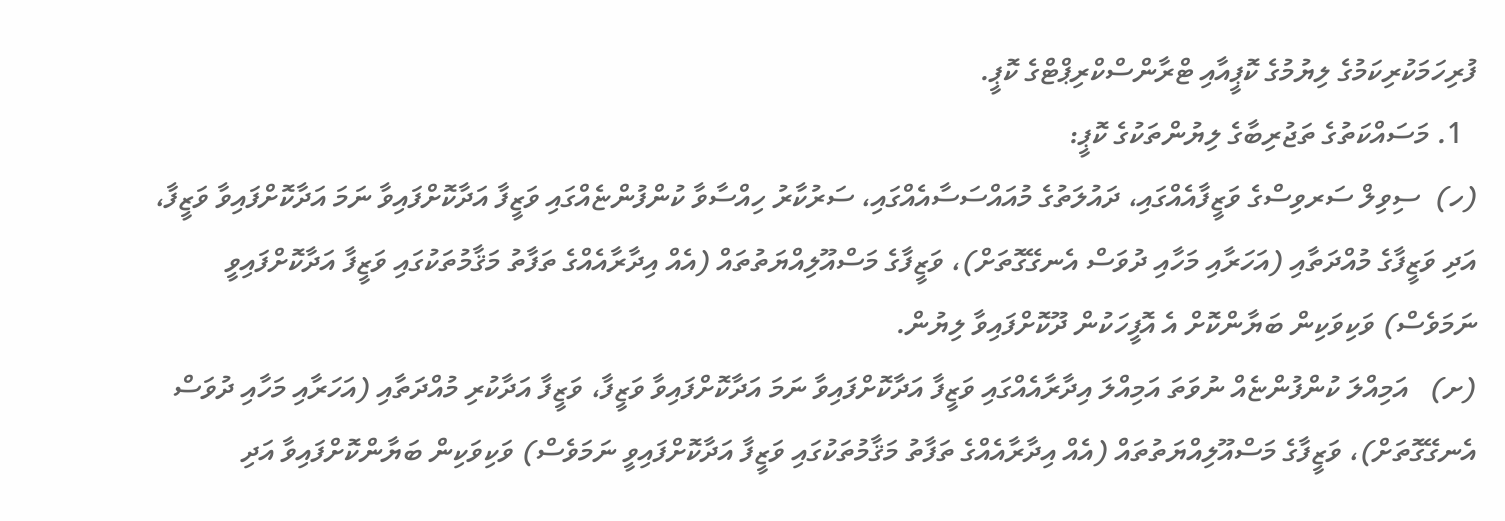ފުރިހަމަކުރިކަމުގެ ލިޔުމުގެ ކޮޕީއާއި ޓްރާންސްކްރިޕްޓްގެ ކޮޕީ.
  1. މަސައްކަތުގެ ތަޖުރިބާގެ ލިޔުންތަކުގެ ކޮޕީ:
(ހ)  ސިވިލް ސަރވިސްގެ ވަޒީފާއެއްގައި، ދައުލަތުގެ މުއައްސަސާއެއްގައި، ސަރުކާރު ހިއްސާވާ ކުންފުންޏެއްގައި ވަޒީފާ އަދާކޮށްފައިވާ ނަމަ އަދާކޮށްފައިވާ ވަޒީފާ، އަދި ވަޒީފާގެ މުއްދަތާއި (އަހަރާއި މަހާއި ދުވަސް އެނގޭގޮތަށް)، ވަޒީފާގެ މަސްއޫލިއްޔަތުތައް (އެއް އިދާރާއެއްގެ ތަފާތު މަޤާމުތަކުގައި ވަޒީފާ އަދާކޮށްފައިވީ ނަމަވެސް) ވަކިވަކިން ބަޔާންކޮށް އެ އޮފީހަކުން ދޫކޮށްފައިވާ ލިޔުން.
(ށ)   އަމިއްލަ ކުންފުންޏެއް ނުވަތަ އަމިއްލަ އިދާރާއެއްގައި ވަޒީފާ އަދާކޮށްފައިވާ ނަމަ އަދާކޮށްފައިވާ ވަޒީފާ، ވަޒީފާ އަދާކުރި މުއްދަތާއި (އަހަރާއި މަހާއި ދުވަސް އެނގޭގޮތަށް)، ވަޒީފާގެ މަސްއޫލިއްޔަތުތައް (އެއް އިދާރާއެއްގެ ތަފާތު މަޤާމުތަކުގައި ވަޒީފާ އަދާކޮށްފައިވީ ނަމަވެސް) ވަކިވަކިން ބަޔާންކޮށްފައިވާ އަދި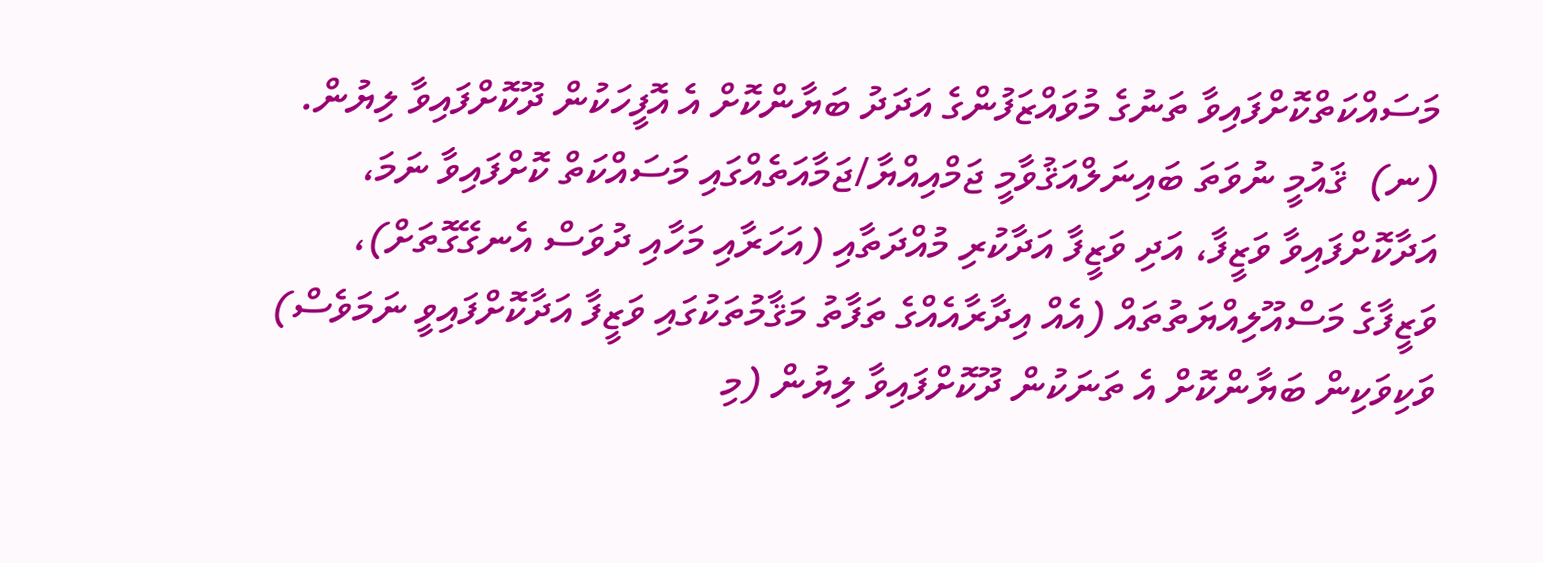މަސައްކަތްކޮށްފައިވާ ތަނުގެ މުވައްޒަފުންގެ އަދަދު ބަޔާންކޮށް އެ އޮފީހަކުން ދޫކޮށްފައިވާ ލިޔުން.
(ނ)  ޤައުމީ ނުވަތަ ބައިނަލްއަޤުވާމީ ޖަމްއިއްޔާ/ޖަމާއަތެއްގައި މަސައްކަތް ކޮށްފައިވާ ނަމަ، އަދާކޮށްފައިވާ ވަޒީފާ، އަދި ވަޒީފާ އަދާކުރި މުއްދަތާއި (އަހަރާއި މަހާއި ދުވަސް އެނގޭގޮތަށް)، ވަޒީފާގެ މަސްއޫލިއްޔަތުތައް (އެއް އިދާރާއެއްގެ ތަފާތު މަޤާމުތަކުގައި ވަޒީފާ އަދާކޮށްފައިވީ ނަމަވެސް) ވަކިވަކިން ބަޔާންކޮށް އެ ތަނަކުން ދޫކޮށްފައިވާ ލިޔުން (މި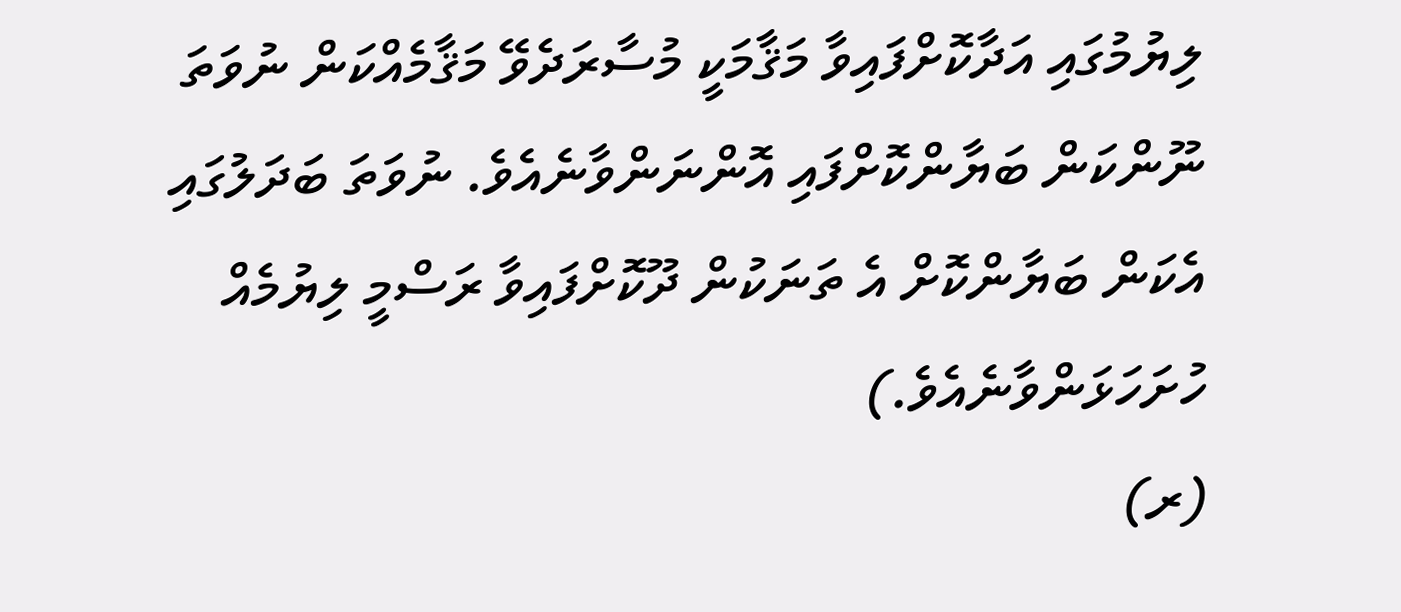ލިޔުމުގައި އަދާކޮށްފައިވާ މަޤާމަކީ މުސާރަދެވޭ މަޤާމެއްކަން ނުވަތަ ނޫންކަން ބަޔާންކޮށްފައި އޮންނަންވާނެއެވެ. ނުވަތަ ބަދަލުގައި އެކަން ބަޔާންކޮށް އެ ތަނަކުން ދޫކޮށްފައިވާ ރަސްމީ ލިޔުމެއް ހުށަހަޅަންވާނެއެވެ.)
(ރ)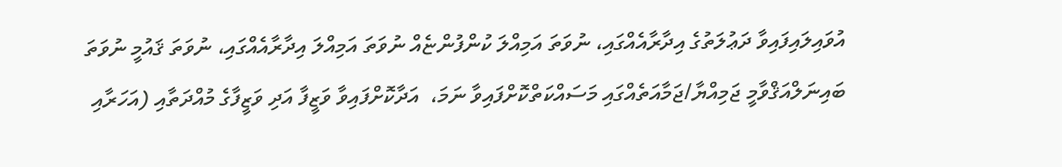އުވައިލައިފައިވާ ދަޢުލަތުގެ އިދާރާއެއްގައި، ނުވަތަ އަމިއްލަ ކުންފުންޏެއް ނުވަތަ އަމިއްލަ އިދާރާއެއްގައި، ނުވަތަ ޤައުމީ ނުވަތަ ބައިނަލްއަޤްވާމީ ޖަމިއްޔާ/ޖަމާއަތެއްގައި މަސައްކަތްކޮށްފައިވާ ނަމަ،  އަދާކޮށްފައިވާ ވަޒީފާ އަދި ވަޒީފާގެ މުއްދަތާއި (އަހަރާއި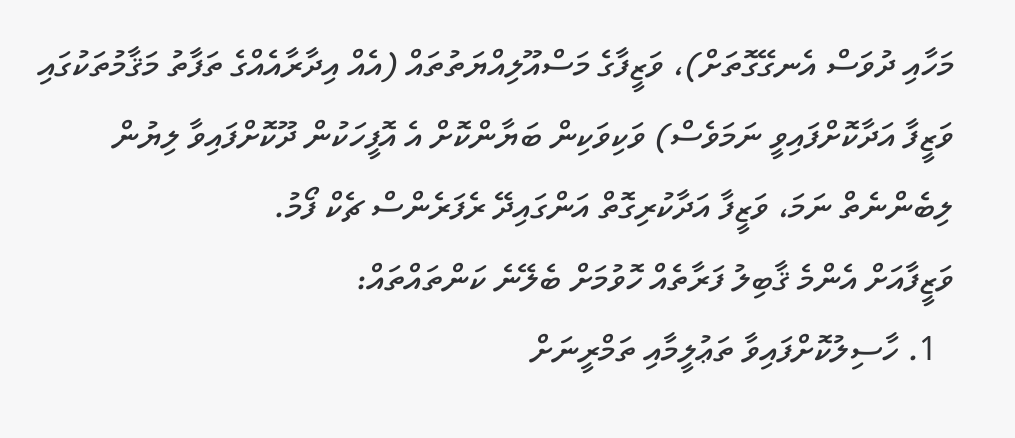މަހާއި ދުވަސް އެނގޭގޮތަށް)، ވަޒީފާގެ މަސްއޫލިއްޔަތުތައް (އެއް އިދާރާއެއްގެ ތަފާތު މަޤާމުތަކުގައި ވަޒީފާ އަދާކޮށްފައިވީ ނަމަވެސް) ވަކިވަކިން ބަޔާންކޮށް އެ އޮފީހަކުން ދޫކޮށްފައިވާ ލިޔުން ލިބެންނެތް ނަމަ، ވަޒީފާ އަދާކުރިގޮތް އަންގައިދޭ ރެފަރެންސް ޗެކް ފޯމު.
ވަޒީފާއަށް އެންމެ ޤާބިލު ފަރާތެއް ހޮވުމަށް ބެލޭނެ ކަންތައްތައް:
  1. ހާސިލުކޮށްފައިވާ ތަޢުލީމާއި ތަމްރީނަށް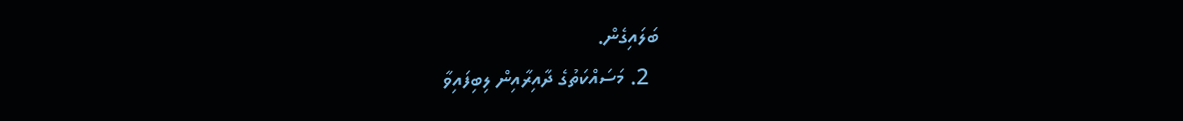ބަލައިގެން.
  2. މަސައްކަތުގެ ދާއިރާއިން ލިބިފައިވާ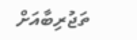ތަޖުރިބާއަށް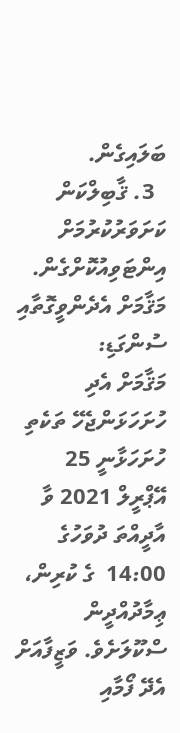ބަލައިގެން.
  3. ޤާބިލްކަން ކަށަވަރުކުރުމަށް އިންޓަވިއުކޮށްގެން.
މަޤާމަށް އެދެންވީގޮތާއި ސުންގަޑި:
މަޤާމަށް އެދި ހުށަހަޅަންޖެހޭ ތަކެތި ހުށަހަޅާނީ 25 އޭޕްރީލް 2021 ވާ އާދީއްތަ ދުވަހުގެ 14:00  ގެ ކުރިން، ޢިމާދުއްދީން ސްކޫލަށެވެ. ވަޒީފާއަށް އެދޭ ފޯމާއި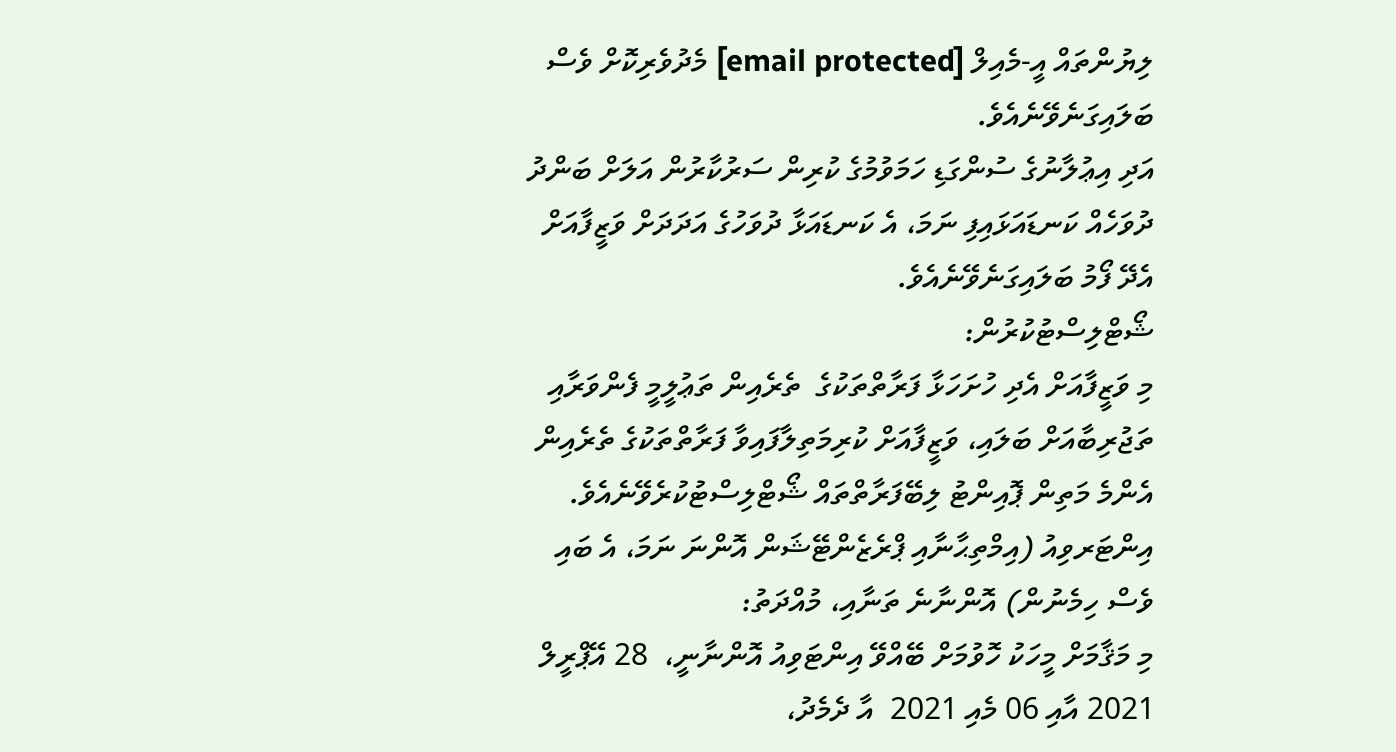ލިޔުންތައް އީ-މެއިލް [email protected] މެދުވެރިކޮށް ވެސް ބަލައިގަނެވޭނެއެވެ.
އަދި އިޢުލާނުގެ ސުންގަޑި ހަމަވުމުގެ ކުރިން ސަރުކާރުން އަލަށް ބަންދު ދުވަހެއް ކަނޑައަޅައިފި ނަމަ، އެ ކަނޑައަޅާ ދުވަހުގެ އަދަދަށް ވަޒީފާއަށް އެދޭ ފޯމު ބަލައިގަނެވޭނެއެވެ.
ޝޯޓްލިސްޓުކުރުން:
މި ވަޒީފާއަށް އެދި ހުށަހަޅާ ފަރާތްތަކުގެ  ތެރެއިން ތަޢުލީމީ ފެންވަރާއި ތަޖުރިބާއަށް ބަލައި، ވަޒީފާއަށް ކުރިމަތިލާފައިވާ ފަރާތްތަކުގެ ތެރެއިން އެންމެ މަތިން ޕޮއިންޓު ލިބޭފަރާތްތައް ޝޯޓްލިސްޓުކުރެވޭނެއެވެ.
އިންޓަރވިއު (އިމްތިޙާނާއި ޕްރެޒެންޓޭޝަން އޮންނަ ނަމަ، އެ ބައި ވެސް ހިމެނުން) އޮންނާނެ ތަނާއި، މުއްދަތު:
މި މަޤާމަށް މީހަކު ހޮވުމަށް ބޭއްވޭ އިންޓަވިއު އޮންނާނީ،  28 އޭޕްރީލް 2021 އާއި 06 މެއި 2021  އާ ދެމެދު،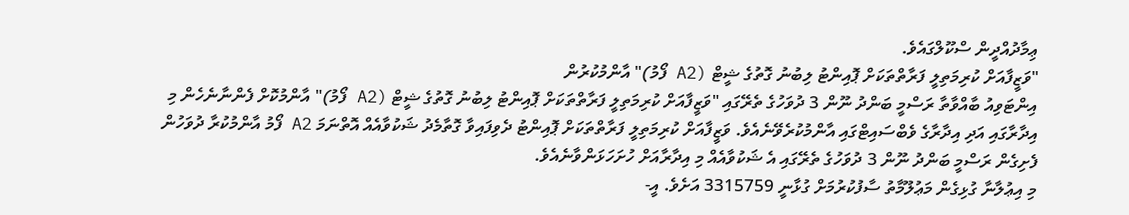ޢިމާދުއްދީން ސްކޫލްގައެވެ.
"ވަޒީފާއަށް ކުރިމަތިލީ ފަރާތްތަކަށް ޕޮއިންޓު ލިބުނު ގޮތުގެ ޝީޓް (A2 ފޯމު)" އާންމުކުރުން
އިންޓަވިއު ބާއްވާތާ ރަސްމީ ބަންދު ނޫން 3 ދުވަހުގެ ތެރޭގައި "ވަޒީފާއަށް ކުރިމަތިލީ ފަރާތްތަކަށް ޕޮއިންޓު ލިބުނު ގޮތުގެ ޝީޓް (A2 ފޯމު)" އާންމުކޮށް ފެންނާނެހެން މި އިދާރާގައި އަދި އިދާރާގެ ވެބްސައިޓްގައި އާންމުކުރެވޭނެއެވެ. ވަޒީފާއަށް ކުރިމަތިލީ ފަރާތްތަކަށް ޕޮއިންޓު ދެވިފައިވާ ގޮތާމެދު ޝަކުވާއެއް އޮތްނަމަ A2 ފޯމު އާންމުކުރާ ދުވަހުން ފެށިގެން ރަސްމީ ބަންދު ނޫން 3 ދުވަހުގެ ތެރޭގައި އެ ޝަކުވާއެއް މި އިދާރާއަށް ހުށަހަޅަންވާނެއެވެ.
މި އިޢުލާނާ ގުޅިގެން މަޢުލޫމާތު ސާފުކުރުމަށް ގުޅާނީ 3315759 އަށެވެ. އީ-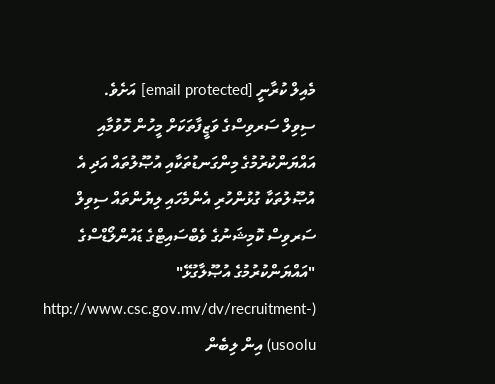މެއިލް ކުރާނީ [email protected] އަށެވެ.
ސިވިލް ސަރވިސްގެ ވަޒީފާތަކަށް މީހުން ހޮވުމާއި އައްޔަންކުރުމުގެ މިންގަނޑުތަކާއި އުޞޫލުތައް އަދި އެ އުޞޫލުތަކާ ގުޅުންހުރި އެންމެހައި ލިޔުންތައް ސިވިލް ސަރވިސް ކޮމިޝަނުގެ ވެބްސައިޓްގެ ޑައުންލޯޑްސްގެ "އައްޔަންކުރުމުގެ އުޞޫލާގުޅޭ" (http://www.csc.gov.mv/dv/recruitment-usoolu) އިން ލިބެން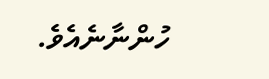ހުންނާނެއެވެ.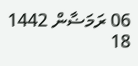06 ރަމަޟާން 1442
18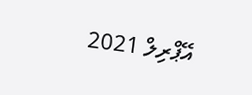އޭޕްރިލް 2021